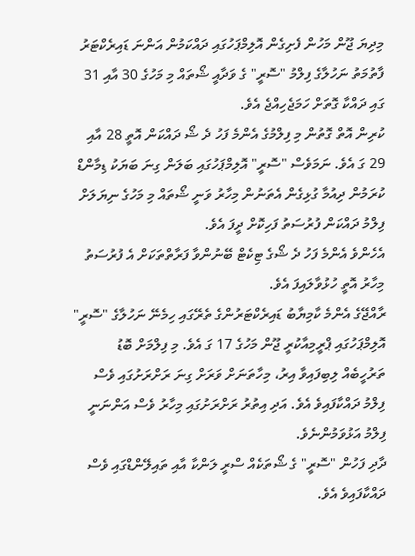މިދިޔަ ޖޫން މަހުން ފެށިގެން އޮލިމްޕަހުގައި ދައްކަމުން އަންނަ ޑައިރެކްޓަރު ފާތުމަތު ނަހުލާގެ ފިލްމު "ސޮރީ" ގެ ވަދާއީ ޝޯތައް މި މަހުގެ 30 އާއި 31 ގައި ދައްކާ ގޮތަށް ހަމަޖެހިއްޖެ އެވެ.
ކުރިން އޮތް ގޮތުން މި ފިލްމުގެ އެންމެ ފަހު ދެ ޝޯ ދައްކަން އޮތީ 28 އާއި 29 ގަ އެވެ. ނަމަވެސް "ސޮރީ" އޮލިމްޕަހުގައި ބަލަން ގިނަ ބަޔަކު ޑިމާންޑް ކުރަމުން ދިއުމާ ގުޅިގެން އެތަނުން މިހާރު ވަނީ ޝޯތައް މި މަހުގެ ނިޔަލަށް ފިލްމު ދައްކަން ފުރުސަތު ފަހިކޮށް ދީފަ އެވެ.
އެހެންވެ އެންމެ ފަހު ދެ ޝޯގެ ޓިކެޓް ބޭނުންވާ ފަރާތްތަކަށް އެ ފުރުސަތު މިހާރު އޮތީ ހުޅުވާލައިފަ އެވެ.
ރާއްޖޭގެ އެންމެ ކާމިޔާބު ޑައިރެކްޓަރުންގެ ތެރޭގައި ހިމެނޭ ނަހުލާގެ "ސޮރީ" އޮލިމްޕަހުގައި ޕްރީމިއާކުރީ ޖޫން މަހުގެ 17 ގަ އެވެ. މި ފިލްމަށް ބޮޑު ތަރުހީބެއް ލިބިފައިވާ އިރު، މިހާތަނަށް ވަރަށް ގިނަ ރަށްރަށުގައި ވެސް ފިލްމު ދައްކާފައިވެ އެވެ. އަދި އިތުރު ރަށްރަށުގައި މިހާރު ވެސް އަންނަނީ ފިލްމު އަޅުވަމުންނެވެ.
ދާދި ފަހުން "ސޮރީ" ގެ ޝޯތަކެއް ސްރީ ލަންކާ އާއި ތައިލޭންޑްގައި ވެސް ދައްކާފައިވެ އެވެ.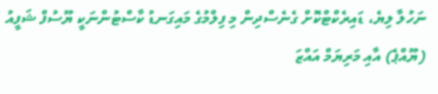ނަހުލާ ލިޔެ، ޑައިރެކްޓްކޮށް ގެނެސްދިން މި ފިލްމުގެ މައިގަނޑު ކާސްޓުންނަކީ ޔޫސުފް ޝަފީއު (ޔޫއްޕެ) އާއި މަރިޔަމް އައްޒަ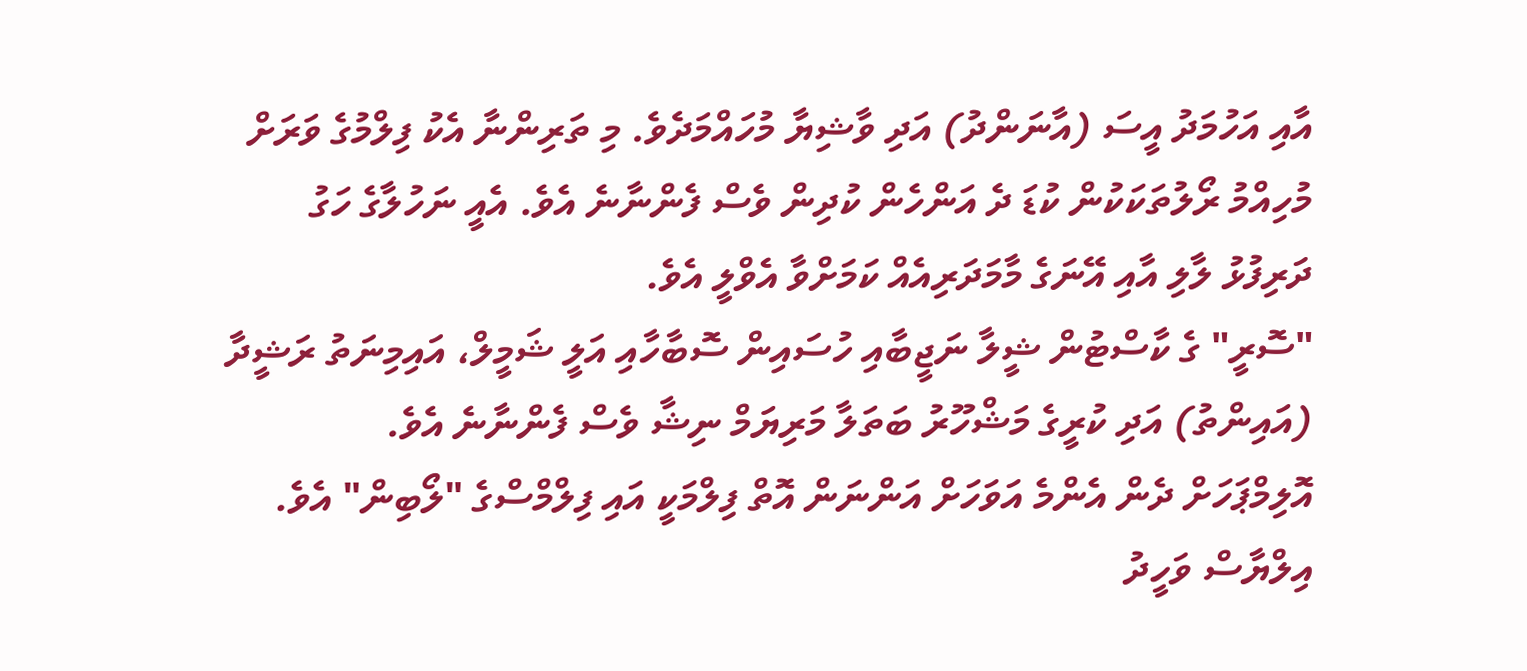އާއި އަހުމަދު އީސަ (އާނަންދު) އަދި ވާޝިޔާ މުހައްމަދެވެ. މި ތަރިންނާ އެކު ފިލްމުގެ ވަރަށް މުހިއްމު ރޯލުތަކަކުން ކުޑަ ދެ އަންހެން ކުދިން ވެސް ފެންނާނެ އެވެ. އެއީ ނަހުލާގެ ހަގު ދަރިފުޅު ލާލި އާއި އޭނަގެ މާމަދަރިއެއް ކަމަށްވާ އެވްލީ އެވެ.
"ސޮރީ" ގެ ކާސްޓުން ޝީލާ ނަޖީބާއި ހުސައިން ސޮބާހާއި އަލީ ޝަމީލް، އައިމިނަތު ރަޝީދާ (އައިންތު) އަދި ކުރީގެ މަޝްހޫރު ބަތަލާ މަރިޔަމް ނިޝާ ވެސް ފެންނާނެ އެވެ.
އޮލިމްޕަހަށް ދެން އެންމެ އަވަހަށް އަންނަން އޮތް ފިލްމަކީ އައި ފިލްމްސްގެ "ލޯބިން" އެވެ. އިލްޔާސް ވަހީދު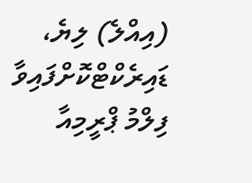(އިއްލެ) ލިޔެ، ޑައިރެކްޓްކޮށްފައިވާ ފިލްމު ޕްރީމިއާ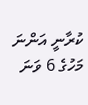ކުރާނީ އަންނަ މަހުގެ 6 ވަނަ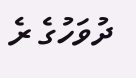ދުވަހުގެ ރެ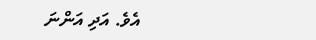އެވެ. އަދި އަންނަ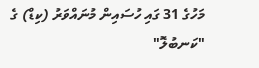މަހުގެ 31 ގައި ހުސައިން މުނައްވަރު (ކިޑް) ގެ "ކަނބުލޮ"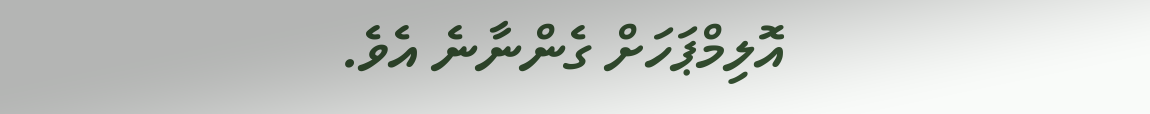އޮލިމްޕަހަށް ގެންނާނެ އެވެ.